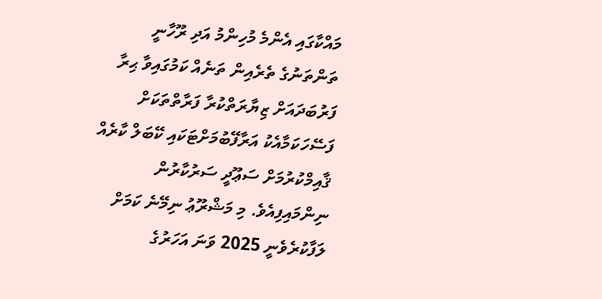މައްކާގައި އެންމެ މުހިންމު އަދި ރޫހާނީ ތަންތަނުގެ ތެރެއިން ތަނެއް ކަމުގައިވާ ޙިރާ ފަރުބަދައަށް ޒިޔާރަތްކުރާ ފަރާތްތަކަށް ފަސޭހަކަމާއެކު އަރާފޭބުމަށްޓަކައި ކޭބަލް ކާރެއް ޤާއިމްކުރުމަށް ސަޢޫދީ ސަރުކާރުން ނިންމައިފިއެވެ. މި މަޝްރޫޢު ނިމޭނެ ކަމަށް ލަފާކުރެވެނީ 2025 ވަނަ އަހަރުގެ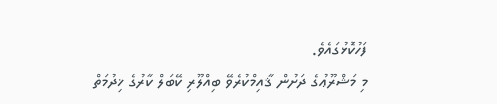ފަހުކޮޅުގައެވެ.
މި މަޝްރޫޢުގެ ދަށުން ޤާއިމްކުރެވޭ ބިއްލޫރި ކޭބަލް ކާރުގެ ޚިދުމަތް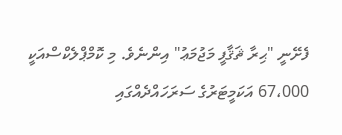ފެށޭނީ "ޙިރާ ޘަޤާފީ މަޖުމަޢު" އިންނެވެ. މި ކޮމްޕްލެކްސްއަކީ 67،000 އަކަމީޓަރުގެ ސަރަހައްދެއްގައި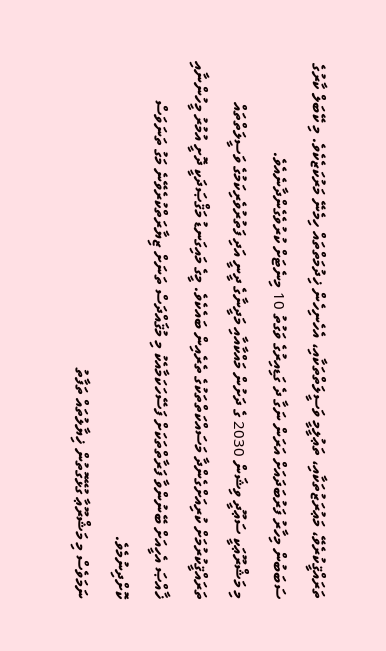ތަރައްޤީކުރެވޭ، މަޢުރަޒުތަކާއި، ތަޢުލީމީ ވަސީލަތްތަކާއި، އެހެނިހެން ޚިދުމަތްތައް ހިމެނޭ މަރުކަޒެކެވެ. މި ކޭބަލް ކާރުގެ ސަބަބުން މިހާރު ފަރުބަދައަށް އަރަން ނަގާ ދެ ގަޑިއިރުގެ ވަގުތު 10 މިނެޓަށް ކުރުވެގެންދާނެއެވެ.
މި މަޝްރޫޢަކީ ސަޢޫދީ ވިޝަން 2030 ގެ ދަށުން މައްކާއާއި މަދީނާގެ ދީނީ އަދި ފަތުރުވެރިކަމުގެ ވަސީލަތްތައް ތަރައްޤީކުރުމަށް ކުރިއަށްގެންދާ މަސައްކަތްތަކުގެ ތެރެއިން ބައެކެވެ. މީގެ މައިގަނޑު މަޤްޞަދަކީ ދޮށީ އުމުރު މީހުންނާއި ޚާއްޞަ އެހީއަށް ބޭނުންވާ ފަރާތްތަކަށް ފަސޭހަކަމާއެކު މި މުޤައްދަސް ތަނަށް ޒިޔާރަތްކުރެވޭނެ މަގު ތަނަވަސް ކޮށްދިނުމެވެ.
ނަމަވެސް މި މަޝްރޫޢާ ގުޅޭގޮތުން ޚިޔާލުތައް ތަފާތު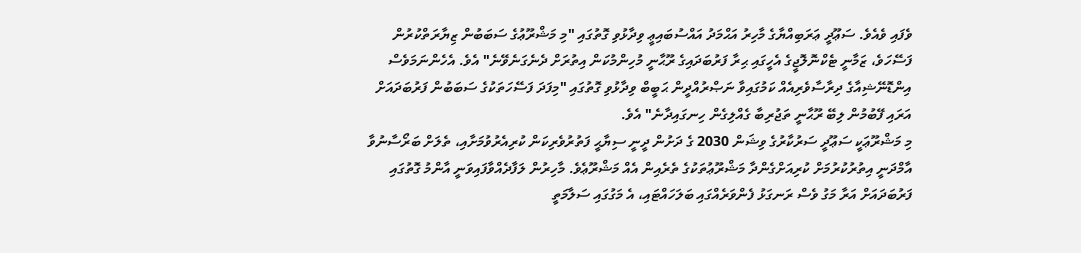ވެފައި ވެއެވެ. ސަޢޫދީ ޢަރަބިއްޔާގެ މާހިރު އަޙްމަދު އައްސުބައިޢީ ވިދާޅުވި ގޮތުގައި "މި މަޝްރޫޢުގެ ސަބަބުން ޒިޔާރަތްކުރުން ފަސޭހަވެ، ޒަމާނީ ޓެކްނޮލޮޖީގެ އެހީގައި ޙިރާ ފަރުބަދައިގެ ރޫޙާނީ މުހިންމުކަން އިތުރަށް ދެނެގަނެވޭނެ" އެވެ. އެހެންނަމަވެސް އިންޑޮނޭޝިއާގެ ދިރާސާވެރިއެއް ކަމުގައިވާ ނަޞްރުއްދީން ޙަބީބް ވިދާޅުވި ގޮތުގައި "މިފަދަ ފަސޭހަތަކުގެ ސަބަބުން ފަރުބަދައަށް އަރައި ފޭބުމުން ލިބޭ ރޫޙާނީ ތަޖުރިބާ ގެއްލިގެން ހިނގައިދާނެ" އެވެ.
މި މަޝްރޫޢަކީ ސަޢޫދީ ސަރުކާރުގެ ވިޝަން 2030 ގެ ދަށުން ދީނީ ސިޔާޙީ ފަތުރުވެރިކަން ކުރިއެރުވުމަށާއި، ތެލަށް ބަރޯސާނުވާ އާމްދަނީ އިތުރުކުރުމަށް ކުރިއަށްގެންދާ މަޝްރޫޢުތަކުގެ ތެރެއިން އެއް މަޝްރޫޢެވެ. މާހިރުން ލަފާދެއްވާފައިވަނީ އާންމު ގޮތުގައި ފަރުބަދައަށް އަރާ މަގު ވެސް ރަނގަޅު ފެންވަރެއްގައި ބަލަހައްޓައި، އެ މަގުގައި ސަލާމަތީ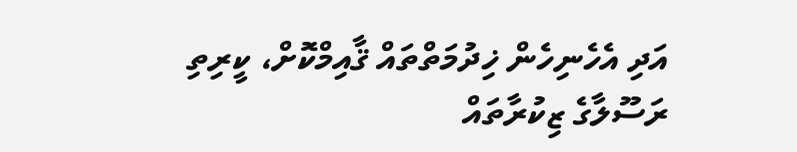އަދި އެހެނިހެން ޚިދުމަތްތައް ޤާއިމްކޮށް، ކީރިތި ރަސޫލާގެ ޒިކުރާތައް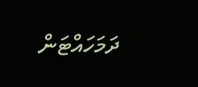ދަމަހައްޓަން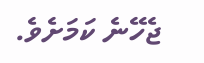ޖެހޭނެ ކަމަށެވެ.